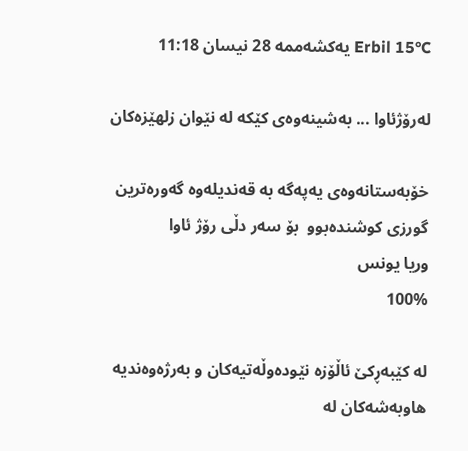Erbil 15°C یەکشەممە 28 نیسان 11:18

له‌رۆژئاوا ... به‌شینه‌وه‌ی کێکه‌ له‌ نێوان زلهێزه‌کان

خۆبه‌ستانه‌وه‌ی یه‌په‌گه‌ به‌ قه‌ندیله‌وه‌ گه‌وره‌ترین  گورزی كوشنده‌بوو  بۆ سه‌ر دڵی رۆژ ئاوا
وریا یونس
100%

له‌ كێبه‌ڕكێ ئاڵۆزه‌ نێوده‌وڵه‌تیه‌كان و به‌رژه‌وه‌ندیه‌ هاوبه‌شه‌كان له‌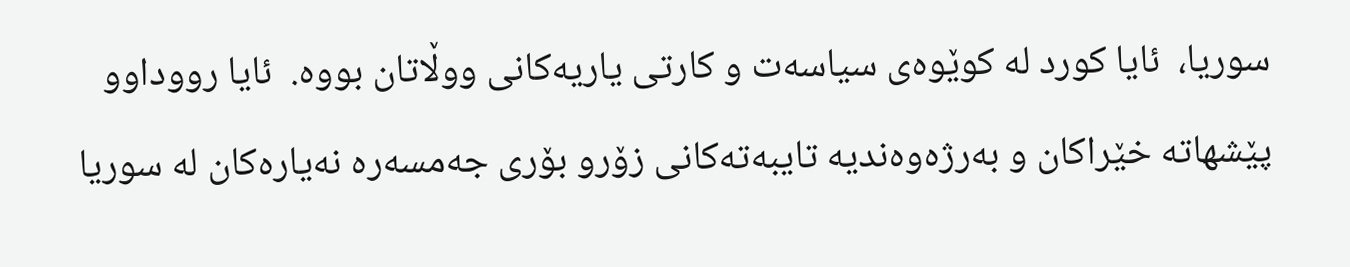سوریا،  ئایا كورد له‌ كوێوه‌ی سیاسه‌ت و كارتی یاریه‌كانی ووڵاتان بووه‌.  ئایا رووداوو پێشهاته‌ خێراكان و به‌رژه‌وه‌ندیه‌ تایبه‌ته‌كانی زۆرو بۆری جه‌مسه‌ره‌ نه‌یاره‌كان له‌ سوریا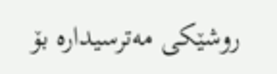روشێكی مه‌ترسیداره‌ بۆ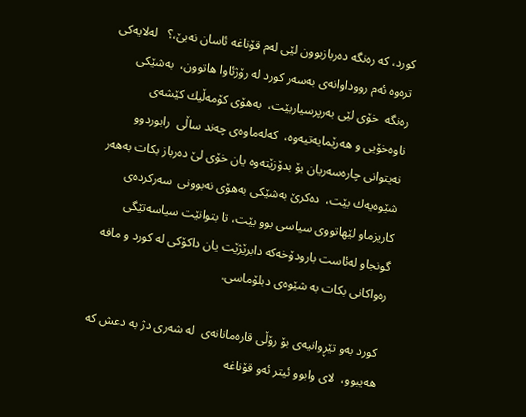كورد، كه‌ ره‌نگه‌ ده‌ربازبوون لێی له‌م قۆناغه‌ ئاسان نه‌بێ،؟   له‌لایه‌كی تره‌وه‌ ئه‌م رووداوانه‌ی به‌سه‌ر كورد له‌ رۆژئاوا هاتوون،  به‌شێكی ره‌نگه‌  خۆی لێی به‌رپرسیاربێت،  به‌هۆی كۆمه‌ڵیك كێشه‌ی ناوه‌خۆیی و هه‌رێمایه‌تیه‌وه‌،  كه‌له‌ماوه‌ی چه‌ند ساڵی  رابوردوو نه‌یتوانی چاره‌سه‌ریان بۆ بدۆزێته‌وه‌ یان خۆی لێ ده‌رباز بكات به‌هه‌ر شێوه‌یه‌ك بێت،  ده‌كرێ به‌شێكی به‌هۆی نه‌بوونی  سه‌ركرده‌ی كاریزماو لێهاتووی سیاسی بوو بێت، تا بتوانێت سیاسه‌تێگی گونجاو له‌ئاست بارودۆخه‌كه‌ دابرێژێت یان داكۆكی له‌ كورد و مافه‌ ره‌واكانی بكات به‌ شێوه‌ی دبلۆماسی.

 كورد به‌و تێڕوانیه‌ی بۆ رۆڵی قاره‌مانانه‌ی  له‌ شه‌ری دژ به‌ دعش كه‌ هه‌یبوو،  لای وابوو ئیتر ئه‌و قۆناغه‌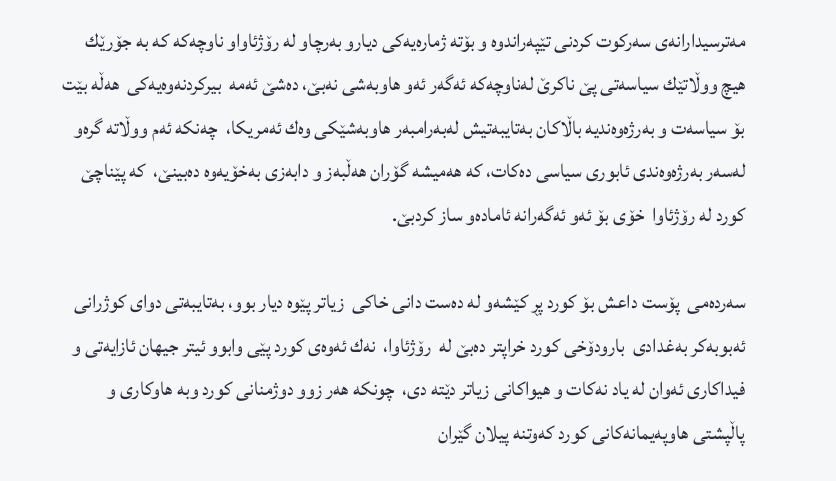مه‌ترسیدارانه‌ی سه‌ركوت كردنی تێپه‌راندوه‌ و بۆته‌ ژماره‌یه‌كی دیارو به‌رچاو له‌ رۆژئاواو ناوچه‌كه‌ كه‌ به‌ جۆرێك هیچ ووڵاتێك سیاسه‌تی پێ ناكرێ له‌ناوچه‌كه‌ ئه‌گه‌ر ئه‌و هاوبه‌شی نه‌بێ، ده‌شێ ئه‌مه‌  بیركردنه‌وه‌یه‌كی  هه‌ڵه‌ بێت بۆ سیاسه‌ت و به‌رژه‌وه‌ندیه‌ باڵاكان به‌تایبه‌تیش له‌به‌رامبه‌ر هاوبه‌شێكی وه‌ك ئه‌مریكا،  چه‌نكه‌ ئه‌م ووڵاته‌ گره‌و له‌سه‌ر به‌رژه‌وه‌ندی ئابوری سیاسی ده‌كات، كه‌ هه‌میشه‌ گۆران هه‌ڵبه‌ز و دابه‌زی به‌خۆیه‌وه‌ ده‌بینێ،  كه‌ پێناچێ  كورد له‌ رۆژئاوا  خۆی بۆ ئه‌و ئه‌گه‌رانه‌ ئاماده‌و ساز كردبێ.

سه‌رده‌می  پۆست داعش بۆ كورد پڕ كێشه‌و له‌ ده‌ست دانی خاكی  زیاتر پێوه‌ دیار بوو، به‌تایبه‌تی دوای كوژرانی ئه‌بوبه‌كر به‌غدادی  بارودۆخی كورد خراپتر ده‌بێ له‌  رۆژئاوا،  نه‌ك ئه‌وه‌ی كورد پێی وابوو ئیتر جیهان ئازایه‌تی و فیداكاری ئه‌وان له‌ یاد نه‌كات و هیواكانی زیاتر دێته‌ دی،  چونكه‌ هه‌ر زوو دوژمنانی كورد وبه‌ هاوكاری و پاڵپشتی هاوپه‌یمانه‌كانی كورد كه‌وتنه‌ پیلان گێران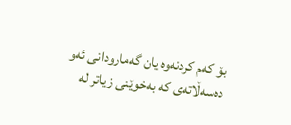بۆ كه‌م كردنه‌وه‌ یان گه‌مارودانی ئه‌و ده‌سه‌ڵاته‌ی كه‌ به‌خوێنی زیاتر له‌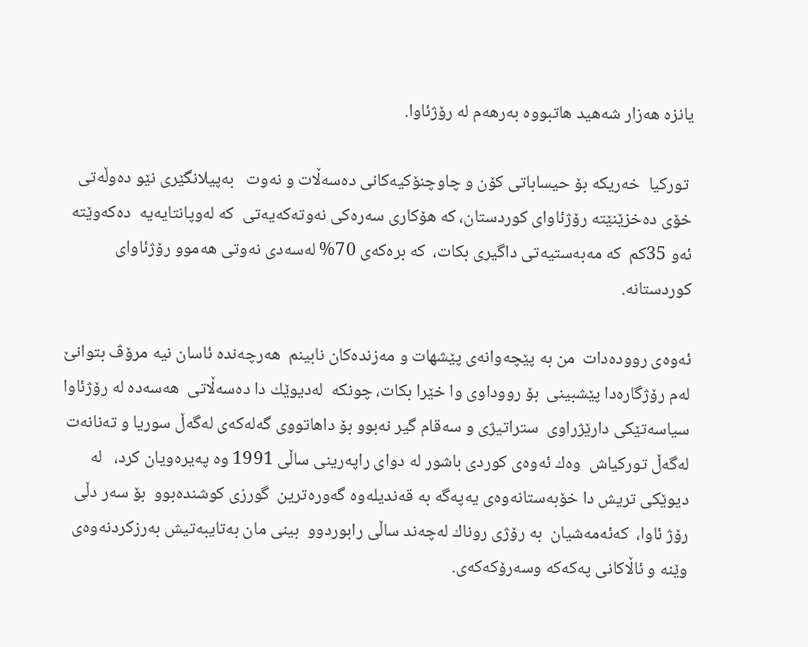یانزه‌ هه‌زار شه‌هید هاتبووه‌ به‌رهه‌م له‌ رۆژئاوا.

 توركیا  خه‌ریكه‌ بۆ حیساباتی كۆن و چاوچنۆكیه‌كانی ده‌سه‌ڵات و نه‌وت   به‌پیلانگێری نێو ده‌وڵه‌تی خۆی ده‌خزێنێته‌ رۆژئاوای كوردستان، كه‌ هۆكاری سه‌ره‌كی نه‌وته‌كه‌یه‌تی  كه‌ له‌وپانتایه‌یه‌  ده‌كه‌وێته‌ ئه‌و 35كم  كه‌ مه‌به‌ستیه‌تی داگیری بكات،  كه‌ بره‌كه‌ی 70% له‌سه‌دی نه‌وتی هه‌موو رۆژئاوای كوردستانه‌.

ئه‌وه‌ی رووده‌دات  من به‌ پێچه‌وانه‌ی پێشهات و مه‌زنده‌كان نابینم  هه‌رچه‌نده‌ ئاسان نیه‌ مرۆڤ بتوانێ له‌م رۆژگاره‌دا پێشبینی  بۆ رووداوی وا خێرا بكات، چونكه‌  له‌دیوێك دا ده‌سه‌ڵاتی  هه‌سه‌ده‌ له‌ رۆژئاوا  سیاسه‌تێكی دارێژراوی  ستراتیژی و سه‌قام گیر نه‌بوو بۆ داهاتووی گه‌له‌كه‌ی له‌گه‌ڵ سوریا و ته‌نانه‌ت له‌گه‌ڵ توركیاش  وه‌ك ئه‌وه‌ی كوردی باشور له‌ دوای راپه‌رینی ساڵی 1991 وه‌ په‌یره‌ویان كرد،   له‌ دیوێكی تریش دا خۆبه‌ستانه‌وه‌ی یه‌په‌گه‌ به‌ قه‌ندیله‌وه‌ گه‌وره‌ترین  گورزی كوشنده‌بوو  بۆ سه‌ر دڵی رۆژ ئاوا،  كه‌ئه‌مه‌شیان  به‌ رۆژی روناك له‌چه‌ند ساڵی رابوردوو  بینی مان به‌تایبه‌تیش به‌رزكردنه‌وه‌ی وێنه‌ و ئاڵاكانی په‌كه‌كه‌ وسه‌رۆكه‌كه‌ی.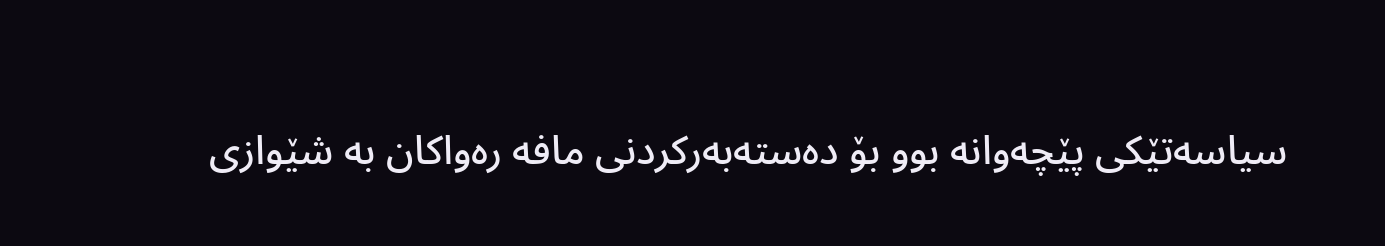سیاسه‌تێكی پێچه‌وانه‌ بوو بۆ ده‌سته‌به‌ركردنی مافه‌ ره‌واكان به‌ شێوازی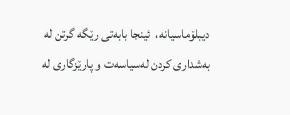دیبلۆماسیانه‌،  ئینجا بابه‌تی رێگه‌ گرتن له‌ به‌شداری كردن له‌سیاسه‌ت و پارێزگاری له‌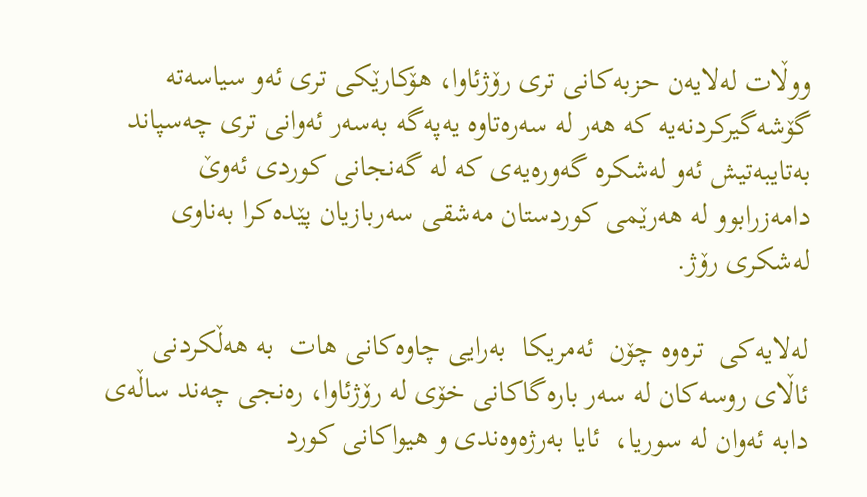ووڵات له‌لایه‌ن حزبه‌كانی تری رۆژئاوا، هۆكارێكی تری ئه‌و سیاسه‌ته‌ گۆشه‌گیركردنه‌یه‌ كه‌ هه‌ر له‌ سه‌ره‌تاوه‌ یه‌په‌گه‌ به‌سه‌ر ئه‌وانی تری چه‌سپاند به‌تایبه‌تیش ئه‌و له‌شكره‌ گه‌وره‌یه‌ی كه‌ له‌ گه‌نجانی كوردی ئه‌وێ دامه‌زرابوو له‌ هه‌رێمی كوردستان مه‌شقی سه‌ربازیان پێده‌كرا به‌ناوی له‌شكری رۆژ.

له‌لایه‌كی  تره‌وه‌ چۆن  ئه‌مریكا  به‌رایی چاوه‌كانی هات  به‌ هه‌ڵكردنی ئاڵای روسه‌كان له‌ سه‌ر باره‌گاكانی خۆی له‌ رۆژئاوا، ره‌نجی چه‌ند ساڵه‌ی دابه‌ ئه‌وان له‌ سوریا،  ئایا به‌رژه‌وه‌ندی و هیواكانی كورد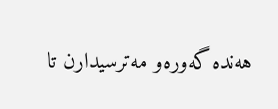هه‌نده‌ گه‌وره‌و مه‌ترسیدارن تا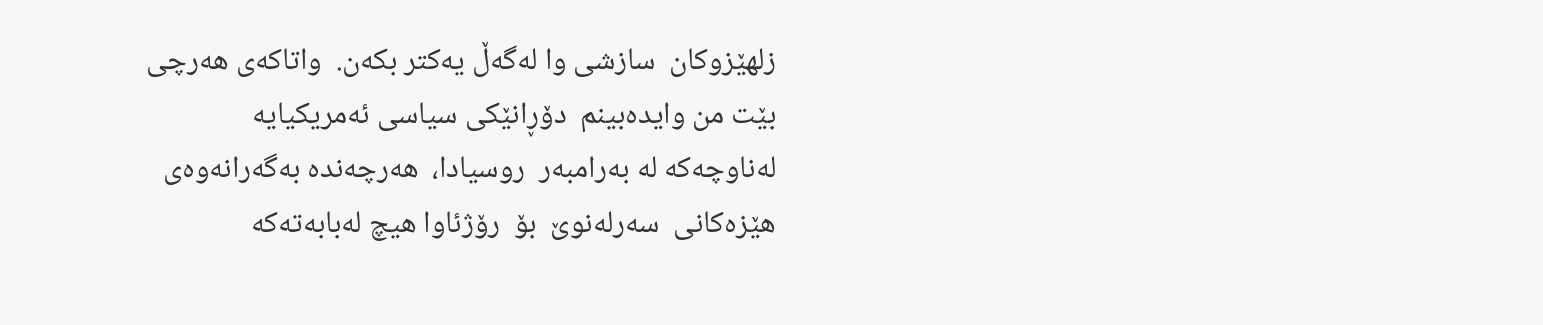زلهێزوكان  سازشی وا له‌گه‌ڵ یه‌كتر بكه‌ن.  واتاكه‌ی هه‌رچی بێت من وایده‌بینم  دۆڕانێكی سیاسی ئه‌مریكیایه‌ له‌ناوچه‌كه‌ له‌ به‌رامبه‌ر  روسیادا،  هه‌رچه‌نده‌ به‌گه‌رانه‌وه‌ی هێزه‌كانی  سه‌رله‌نوێ  بۆ  رۆژئاوا هیچ له‌بابه‌ته‌كه‌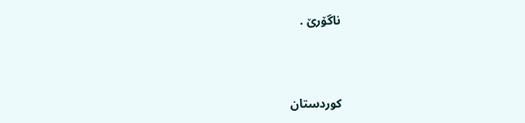ناگۆرێ .



کوردستان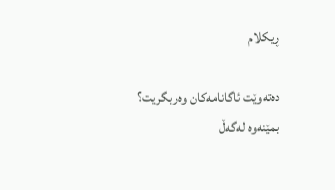ڕیکلام

دەتەوێت ئاگانامەکان وەربگریت؟
بمێنەوە لەگەڵ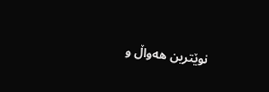نوێترین هەواڵ و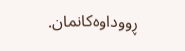ڕووداوەکانمان.